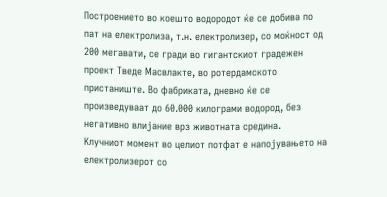Построението во коешто водородот ќе се добива по пат на електролиза, т.н. електролизер, со моќност од 200 мегавати, се гради во гигантскиот градежен проект Тведе Масвлакте, во ротердамското пристaниште. Во фабриката, дневно ќе се произведуваат до 60.000 килограми водород, без негативно влијание врз животната средина.
Клучниот момент во целиот потфат е напојувањето на електролизерот со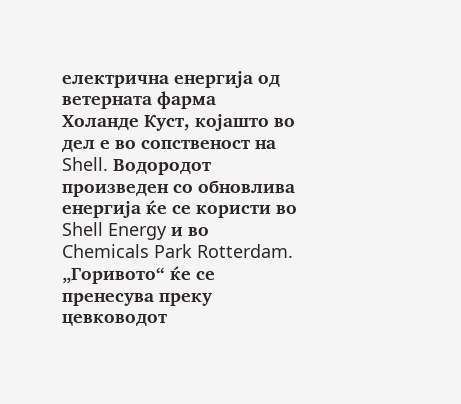електрична енергија од ветерната фарма Холанде Куст, којашто во дел е во сопственост на Shell. Водородот произведен со обновлива енергија ќе се користи во Shell Energy и во Chemicals Park Rotterdam. „Горивото“ ќе се пренесува преку цевководот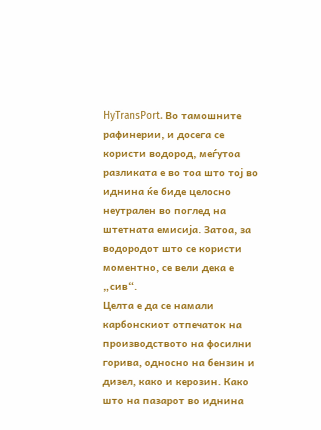HyTransPort. Во тамошните рафинерии, и досега се користи водород, меѓутоа разликата е во тоа што тој во иднина ќе биде целосно неутрален во поглед на штетната емисија. Затоа, за водородот што се користи моментно, се вели дека е „сив“.
Целта е да се намали карбонскиот отпечаток на производството на фосилни горива, односно на бензин и дизел, како и керозин. Како што на пазарот во иднина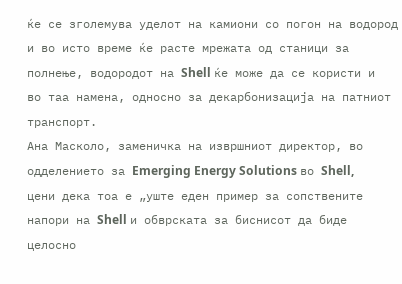ќе се зголемува уделот на камиони со погон на водород и во исто време ќе расте мрежата од станици за полнење, водородот на Shell ќе може да се користи и во таа намена, односно за декарбонизација на патниот транспорт.
Ана Масколо, заменичка на извршниот директор, во одделението за Emerging Energy Solutions во Shell, цени дека тоа е „уште еден пример за сопствените напори на Shell и обврската за биснисот да биде целосно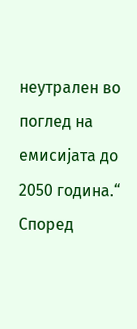неутрален во поглед на емисијата до 2050 година.“ Според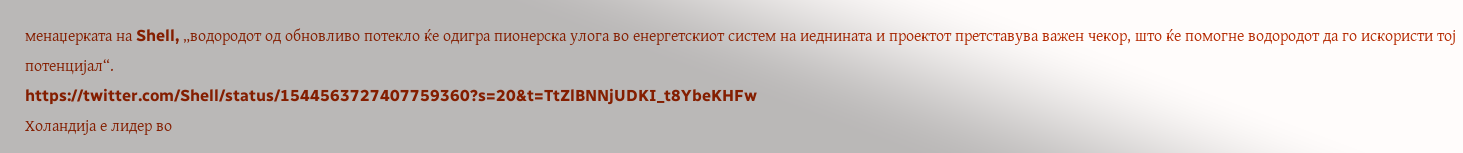менаџерката на Shell, „водородот од обновливо потекло ќе одигра пионерска улога во енергетскиот систем на иеднината и проектот претставува важен чекор, што ќе помогне водородот да го искористи тој потенцијал“.
https://twitter.com/Shell/status/1544563727407759360?s=20&t=TtZlBNNjUDKI_t8YbeKHFw
Холандија е лидер во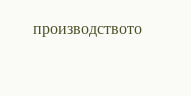производството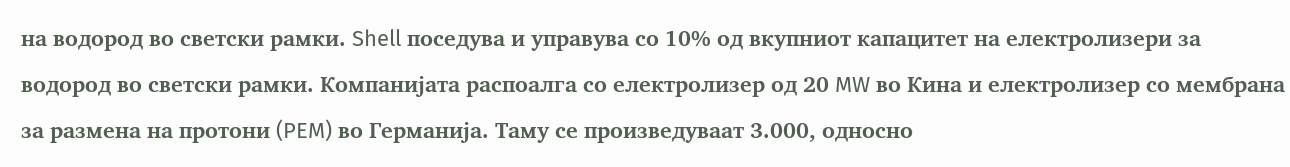на водород во светски рамки. Shell поседува и управува со 10% од вкупниот капацитет на електролизери за водород во светски рамки. Компанијата распоалга со електролизер од 20 MW во Кина и електролизер со мембрана за размена на протони (PEM) во Германија. Таму се произведуваат 3.000, односно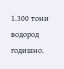1.300 тони водород годишно.